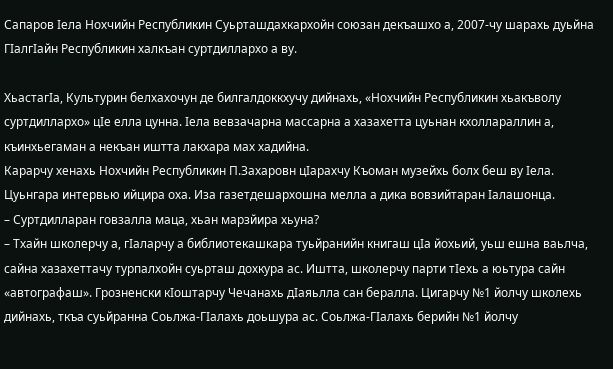Сапаров Iела Нохчийн Республикин Суьрташдахкархойн союзан декъашхо а, 2007-чу шарахь дуьйна ГIалгIайн Республикин халкъан суртдиллархо а ву.

ХьастагIа, Культурин белхахочун де билгалдоккхучу дийнахь, «Нохчийн Республикин хьакъволу суртдиллархо» цIе елла цунна. Iела вевзачарна массарна а хазахетта цуьнан кхоллараллин а, къинхьегаман а некъан иштта лакхара мах хадийна.
Карарчу хенахь Нохчийн Республикин П.Захаровн цIарахчу Къоман музейхь болх беш ву Iела. Цуьнгара интервью ийцира оха. Иза газетдешархошна мелла а дика вовзийтаран Iалашонца.
– Суртдилларан говзалла маца, хьан марзйира хьуна?
– Тхайн школерчу а, гIаларчу а библиотекашкара туьйранийн книгаш цIа йохьий, уьш ешна ваьлча, сайна хазахеттачу турпалхойн суьрташ дохкура ас. Иштта, школерчу парти тIехь а юьтура сайн «автографаш». Грозненски кIоштарчу Чечанахь дIаяьлла сан бералла. Цигарчу №1 йолчу школехь дийнахь, ткъа суьйранна Соьлжа-ГIалахь доьшура ас. Соьлжа-ГIалахь берийн №1 йолчу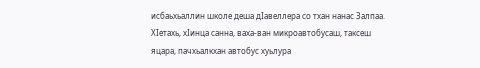исбаьхьаллин школе деша дIавеллера со тхан нанас Залпаа. ХIетахь, хIинца санна, ваха-ван микроавтобусаш, таксеш яцара, пачхьалкхан автобус хуьлура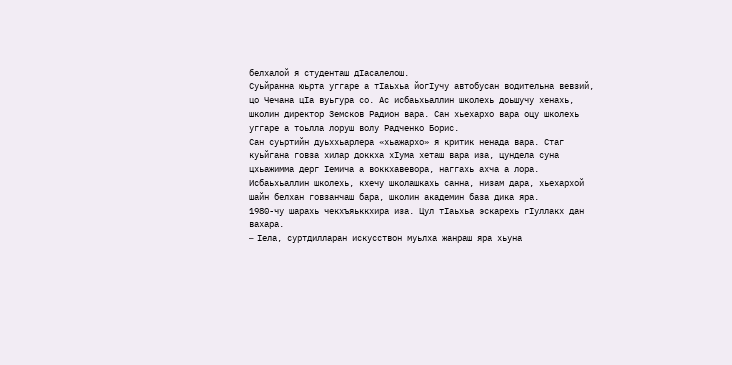белхалой я студенташ дIасалелош.
Суьйранна юьрта уггаре а тIаьхьа йогIучу автобусан водительна вевзий, цо Чечана цIа вуьгура со. Ас исбаьхьаллин школехь доьшучу хенахь, школин директор Земсков Радион вара. Сан хьехархо вара оцу школехь уггаре а тоьлла лоруш волу Радченко Борис.
Сан суьртийн дуьххьарлера «хьажархо» я критик ненада вара. Стаг куьйгана говза хилар доккха хIума хеташ вара иза, цундела суна цхьажимма дерг Iемича а воккхавевора, наггахь ахча а лора.
Исбаьхьаллин школехь, кхечу школашкахь санна, низам дара, хьехархой шайн белхан говзанчаш бара, школин академин база дика яра.
1980-чу шарахь чекхъяьккхира иза. Цул тIаьхьа эскарехь гIуллакх дан вахара.
– Iела, суртдилларан искусствон муьлха жанраш яра хьуна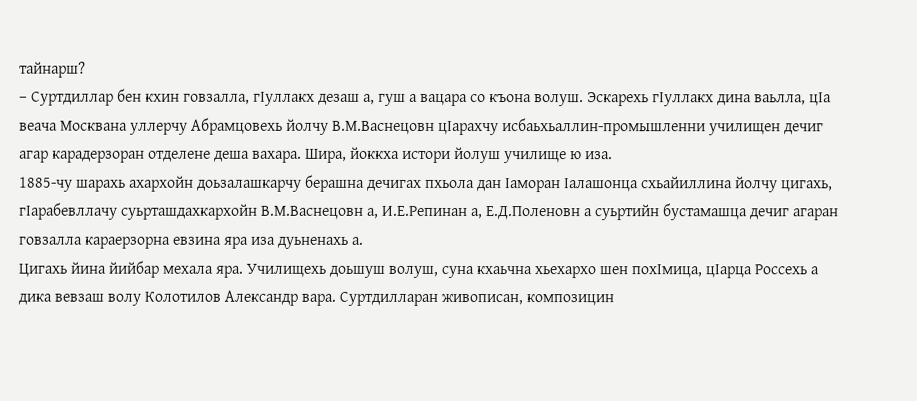тайнарш?
– Суртдиллар бен кхин говзалла, гIуллакх дезаш а, гуш а вацара со къона волуш. Эскарехь гIуллакх дина ваьлла, цIа веача Москвана уллерчу Абрамцовехь йолчу В.М.Васнецовн цIарахчу исбаьхьаллин-промышленни училищен дечиг агар карадерзоран отделене деша вахара. Шира, йоккха истори йолуш училище ю иза.
1885-чу шарахь ахархойн доьзалашкарчу берашна дечигах пхьола дан Iаморан Iалашонца схьайиллина йолчу цигахь, гIарабевллачу суьрташдахкархойн В.М.Васнецовн а, И.Е.Репинан а, Е.Д.Поленовн а суьртийн бустамашца дечиг агаран говзалла караерзорна евзина яра иза дуьненахь а.
Цигахь йина йийбар мехала яра. Училищехь доьшуш волуш, суна кхаьчна хьехархо шен похIмица, цIарца Россехь а дика вевзаш волу Колотилов Александр вара. Суртдилларан живописан, композицин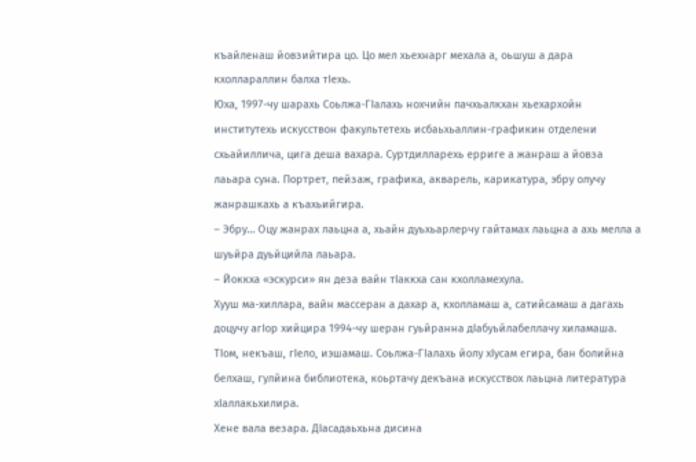къайленаш йовзийтира цо. Цо мел хьехнарг мехала а, оьшуш а дара кхоллараллин балха тIехь.
Юха, 1997-чу шарахь Соьлжа-ГIалахь нохчийн пачхьалкхан хьехархойн институтехь искусствон факультетехь исбаьхьаллин-графикин отделени схьайиллича, цига деша вахара. Суртдилларехь ерриге а жанраш а йовза лаьара суна. Портрет, пейзаж, графика, акварель, карикатура, эбру олучу жанрашкахь а къахьийгира.
– Эбру… Оцу жанрах лаьцна а, хьайн дуьхьарлерчу гайтамах лаьцна а ахь мелла а шуьйра дуьйцийла лаьара.
– Йоккха «эскурси» ян деза вайн тIаккха сан кхолламехула.
Хууш ма-хиллара, вайн массеран а дахар а, кхолламаш а, сатийсамаш а дагахь доцучу агIор хийцира 1994-чу шеран гуьйранна дIабуьйлабеллачу хиламаша. ТIом, некъаш, гIело, иэшамаш. Соьлжа-ГIалахь йолу хIусам егира, бан болийна белхаш, гулйина библиотека, коьртачу декъана искусствох лаьцна литература хIаллакьхилира.
Хене вала везара. ДIасадаьхьна дисина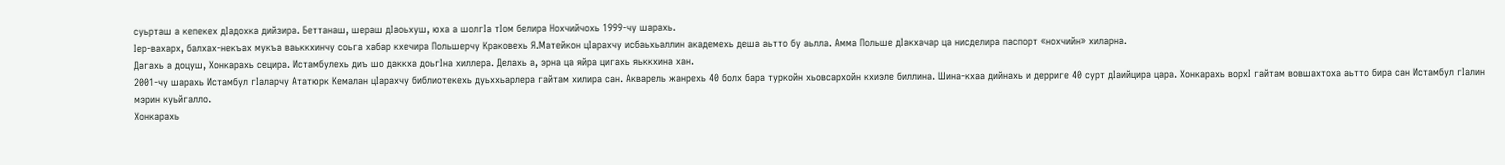суьрташ а кепекех дIадохка дийзира. Беттанаш, шераш дIаоьхуш, юха а шолгIа тIом белира Нохчийчохь 1999-чу шарахь.
Iер-вахарх, балхах-некъах мукъа ваьккхинчу соьга хабар кхечира Польшерчу Краковехь Я.Матейкон цIарахчу исбаьхьаллин академехь деша аьтто бу аьлла. Амма Польше дIакхачар ца нисделира паспорт «нохчийн» хиларна.
Дагахь а доцуш, Хонкарахь сецира. Истамбулехь диъ шо даккха доьгIна хиллера. Делахь а, эрна ца яйра цигахь яьккхина хан.
2001-чу шарахь Истамбул гIаларчу Ататюрк Кемалан цIарахчу библиотекехь дуьххьарлера гайтам хилира сан. Акварель жанрехь 40 болх бара туркойн хьовсархойн кхиэле биллина. Шина-кхаа дийнахь и дерриге 40 сурт дIаийцира цара. Хонкарахь ворхI гайтам вовшахтоха аьтто бира сан Истамбул гIалин мэрин куьйгалло.
Хонкарахь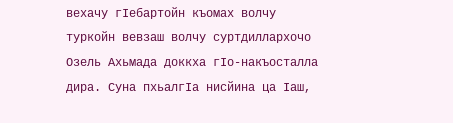вехачу гIебартойн къомах волчу туркойн вевзаш волчу суртдиллархочо Озель Ахьмада доккха гIо-накъосталла дира. Суна пхьалгIа нисйина ца Iаш,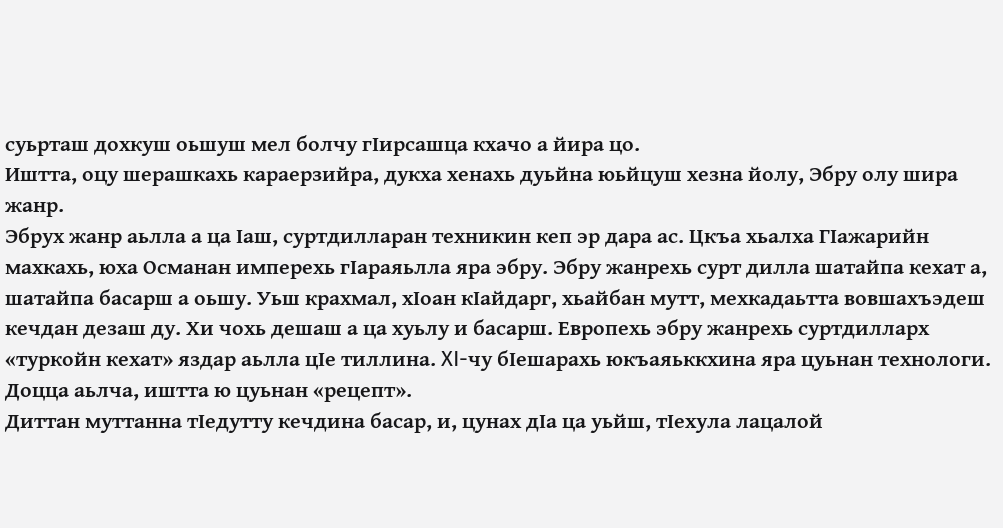суьрташ дохкуш оьшуш мел болчу гIирсашца кхачо а йира цо.
Иштта, оцу шерашкахь караерзийра, дукха хенахь дуьйна юьйцуш хезна йолу, Эбру олу шира жанр.
Эбрух жанр аьлла а ца Iаш, суртдилларан техникин кеп эр дара ас. Цкъа хьалха ГIажарийн махкахь, юха Османан имперехь гIараяьлла яра эбру. Эбру жанрехь сурт дилла шатайпа кехат а, шатайпа басарш а оьшу. Уьш крахмал, хIоан кIайдарг, хьайбан мутт, мехкадаьтта вовшахъэдеш кечдан дезаш ду. Хи чохь дешаш а ца хуьлу и басарш. Европехь эбру жанрехь суртдилларх «туркойн кехат» яздар аьлла цIе тиллина. XI-чу бIешарахь юкъаяьккхина яра цуьнан технологи. Доцца аьлча, иштта ю цуьнан «рецепт».
Диттан муттанна тIедутту кечдина басар, и, цунах дIа ца уьйш, тIехула лацалой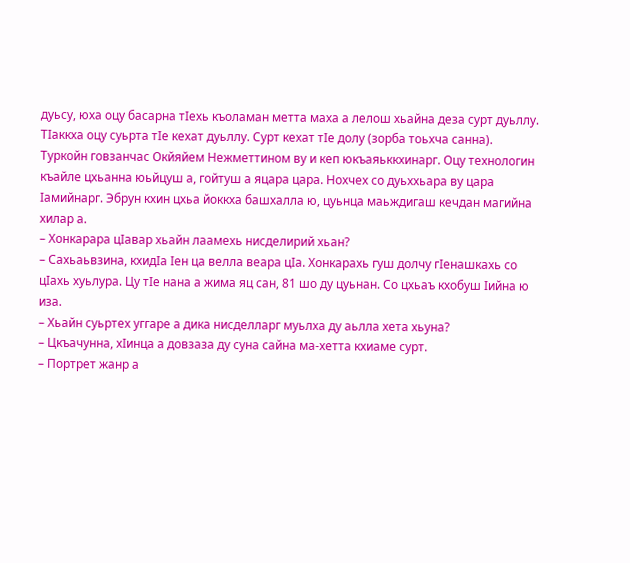дуьсу, юха оцу басарна тIехь къоламан метта маха а лелош хьайна деза сурт дуьллу. ТIаккха оцу суьрта тIе кехат дуьллу. Сурт кехат тIе долу (зорба тоьхча санна).
Туркойн говзанчас Окйяйем Нежметтином ву и кеп юкъаяьккхинарг. Оцу технологин къайле цхьанна юьйцуш а, гойтуш а яцара цара. Нохчех со дуьххьара ву цара Iамийнарг. Эбрун кхин цхьа йоккха башхалла ю, цуьнца маьждигаш кечдан магийна хилар а.
– Хонкарара цIавар хьайн лаамехь нисделирий хьан?
– Сахьаьвзина, кхидIа Iен ца велла веара цIа. Хонкарахь гуш долчу гIенашкахь со цIахь хуьлура. Цу тIе нана а жима яц сан, 81 шо ду цуьнан. Со цхьаъ кхобуш Iийна ю иза.
– Хьайн суьртех уггаре а дика нисделларг муьлха ду аьлла хета хьуна?
– Цкъачунна, хIинца а довзаза ду суна сайна ма-хетта кхиаме сурт.
– Портрет жанр а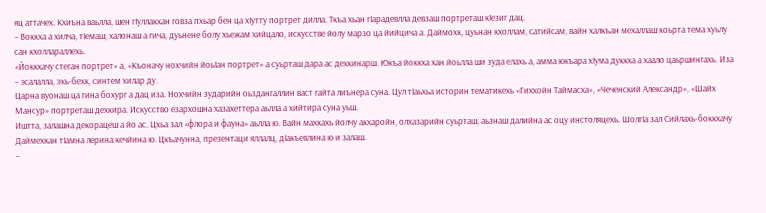яц аттачех. Кхиъна ваьлла, шен гIуллакхан говза пхьар бен ца хIутту портрет дилла. Ткъа хьан гIарадевлла девзаш портреташ кIезиг дац.
– Воккха а хилча, тIемаш, халонаш а гича, дуьнене болу хьежам хийцало, искусстве йолу марзо ца йийцича а. Даймохк, цуьнан кхоллам, сатийсам, вайн халкъан мехаллаш коьрта тема хуьлу сан кхоллараллехь.
«Йоккхачу стеган портрет» а, «Къоначу нохчийн йоьIан портрет» а суьрташ дара ас дехкинарш. Юкъа йоккха хан йоьлла ши зуда елахь а, амма юкъара хIума дуккха а хаало цаьршингахь. Иза – эсалалла, эхь-бехк, синтем хилар ду.
Царна вуонаш ца гина бохург а дац иза. Нохчийн зударийн оьздангаллин васт гайта лиънера суна. Цул тIаьхьа историн тематикехь «Гиххойн Таймасха», «Чеченский Александр», «Шайх Мансур» портреташ дехкира. Искусство езархошна хазахеттера аьлла а хийтира суна уьш.
Иштта, залашна декорацеш а йо ас. Цхьа зал «флора и фауна» аьлла ю. Вайн махкахь йолчу акхаройн, олхазарийн суьрташ, аьзнаш далийна ас оцу инстоляцехь. ШолгIа зал Сийлахь-боккхачу Даймехкан тIамна лерина кечйина ю. Цкъачунна, презентаци яллалц, дIакъевлина ю и залаш.
–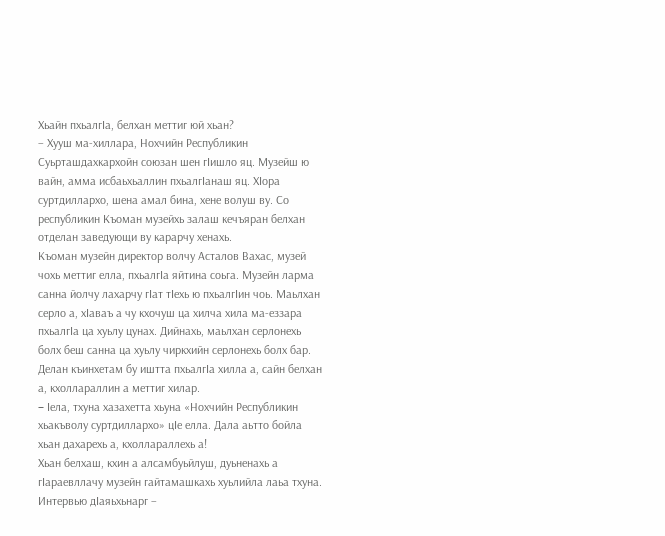Хьайн пхьалгIа, белхан меттиг юй хьан?
– Хууш ма-хиллара, Нохчийн Республикин Суьрташдахкархойн союзан шен гIишло яц. Музейш ю вайн, амма исбаьхьаллин пхьалгIанаш яц. ХIора суртдиллархо, шена амал бина, хене волуш ву. Со республикин Къоман музейхь залаш кечъяран белхан отделан заведующи ву карарчу хенахь.
Къоман музейн директор волчу Асталов Вахас, музей чохь меттиг елла, пхьалгIа яйтина соьга. Музейн ларма санна йолчу лахарчу гIат тIехь ю пхьалгIин чоь. Маьлхан серло а, хIаваъ а чу кхочуш ца хилча хила ма-еззара пхьалгIа ца хуьлу цунах. Дийнахь, маьлхан серлонехь болх беш санна ца хуьлу чиркхийн серлонехь болх бар.
Делан къинхетам бу иштта пхьалгIа хилла а, сайн белхан а, кхоллараллин а меттиг хилар.
– Iела, тхуна хазахетта хьуна «Нохчийн Республикин хьакъволу суртдиллархо» цIе елла. Дала аьтто бойла хьан дахарехь а, кхоллараллехь а!
Хьан белхаш, кхин а алсамбуьйлуш, дуьненахь а гIараевллачу музейн гайтамашкахь хуьлийла лаьа тхуна.
Интервью дIаяьхьнарг –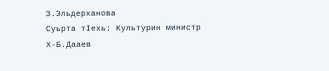З.Эльдерханова
Суьрта тIехь: Культурин министр Х-Б.Дааев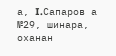а, I.Сапаров а
№29, шинара, оханан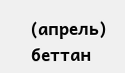(апрель) беттан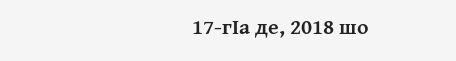17-гIа де, 2018 шо